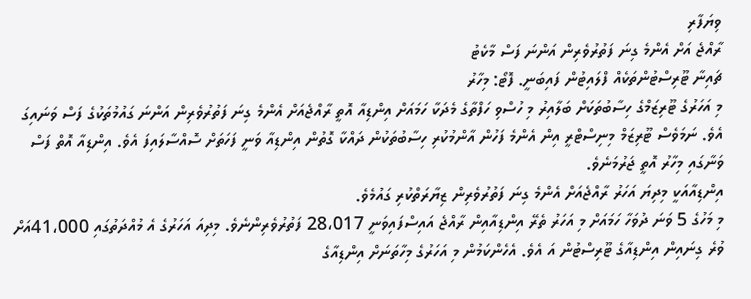ވިޔަފާރި
ރާއްޖެ އަށް އެންމެ ގިނަ ފަތުރުވެރިން އަންނަ ފަސް މާކެޓު
ޗައިނާ ޓޫރިސްޓުންތަކެއް ފްލައިޓުން ފައިބަނީ. ފޮޓޯ: މިހާރު
މި އަހަރުގެ ޓޫރިޒަމްގެ ހިސާބުތަކަށް ބަލާއިރު މި ހުސްވި ހަފްތާގެ މެދަކާ ހަމައަށް އިންޑިއާ އޮތީ ރާއްޖެއަށް އެންމެ ގިނަ ފަތުރުވެރިން އަންނަ ގައުމުތަކުގެ ފަސް ވަނައިގަ އެވެ. ނަމަވެސް ޓޫރިޒަމް މިނިސްޓްރީ އިން އެންމެ ފަހުން އާންމުކުރި ހިސާބުތަކުން ދައްކާ ގޮތުން އިންޑިއާ ވަނީ ފަހަތަށް ސޮއްސާލައިފަ އެވެ. އިންޑިއާ އޮތް ފަސް ވަނާގައި މިހާރު އޮތީ ޖަރުމަނެވެ.
އިންޑިއާއަކީ މިދިޔަ އަހަރު ރާއްޖެއަށް އެންމެ ގިނަ ފަތުރުވެރިން ޒިޔާރަތްކުރި ގައުމެވެ.
މި މަހުގެ 5 ވަނަ ދުވަހާ ހަމައަށް މި އަހަރު ތެރޭ އިންޑިއާއިން ރާއްޖެ އައިސްފައިވަނީ 28،017 ފަތުރުވެރިންނެވެ. މިދިއަ އަހަރުގެ އެ މުއްދަތުގައި 41،000އަށް ވުރެ ގިނައިން އިންޑިއާގެ ޓޫރިސްޓުން އަ އެވެ. އެހެންކަމުން މި އަހަރުގެ މިހާތަނަށް އިންޑިއާގެ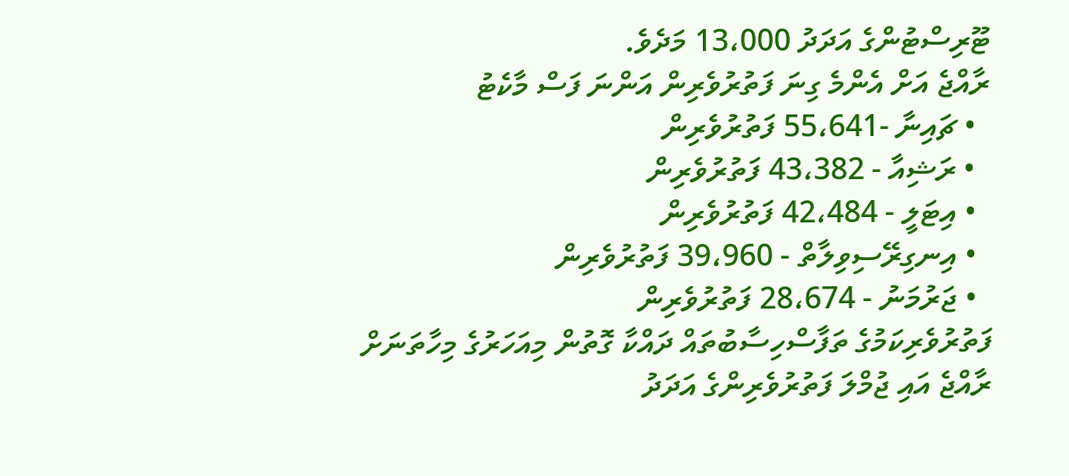ޓޫރިސްޓުންގެ އަދަދު 13،000 މަދެވެ.
ރާއްޖެ އަށް އެންމެ ގިނަ ފަތުރުވެރިން އަންނަ ފަސް މާކެޓު
  • ޗައިނާ -55،641 ފަތުރުވެރިން
  • ރަޝިއާ - 43،382 ފަތުރުވެރިން
  • އިޓަލީ - 42،484 ފަތުރުވެރިން
  • އިނގިރޭސިވިލާތް - 39،960 ފަތުރުވެރިން
  • ޖަރުމަނު - 28،674 ފަތުރުވެރިން
ފަތުރުވެރިކަމުގެ ތަފާސްހިސާބުތައް ދައްކާ ގޮތުން މިއަހަރުގެ މިހާތަނަށް ރާއްޖެ އައި ޖުމްލަ ފަތުރުވެރިންގެ އަދަދު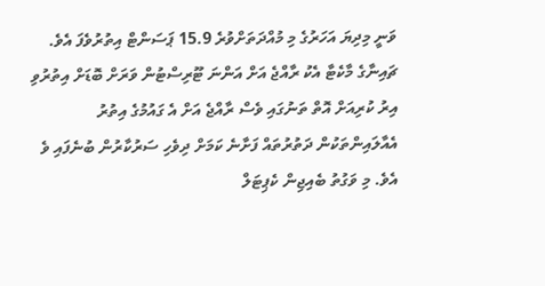ވަނީ މިދިޔަ އަހަރުގެ މި މުއްދަތަށްވުރެ 15.9 ޕަސަންޓް އިތުރުވެފަ އެވެ.
ޗައިނާގެ މާކެޓާ އެކު ރާއްޖެ އަށް އަންނަ ޓޫރިސްޓުން ވަރަށް ބޮޑަށް އިތުރުވި އިރު ކުރިއަށް އޮތް ތަނުގައި ވެސް ރާއްޖެ އަށް އެ ގައުމުގެ އިތުރު އެއާލައިންތަކުން ދަތުރުތައް ފަށާނެ ކަމަށް ދިވެހި ސަރުކާރުން ބުނެފައި ވެ އެވެ. މި ވަގުތު ބެއިޖިން ކެޕިޓަލް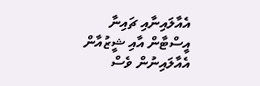އެއާލައިނާއި ޗައިނާ އީސްޓާން އާއި ޝީޒުއާން އެއާލައިނުން ވެސް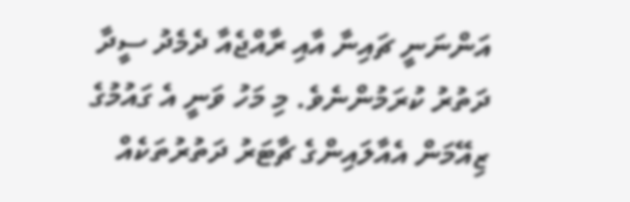އަންނަނީ ޗައިނާ އާއި ރާއްޖެއާ ދެމެދު ސީދާ ދަތުރު ކުރަމުންނެވެ. މި މަހު ވަނީ އެ ގައުމުގެ ޒިއޭމަން އެއާލައިންގެ ޗާޓަރު ދަތުރުތަކެއް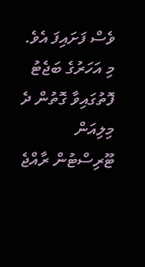ވެސް ފަށައިފަ އެވެ.
މި އަހަރުގެ ބަޖެޓު ފޮތުގައިވާ ގޮތުން ދެ މިލިއަން ޓޫރިސްޓުން ރާއްޖެ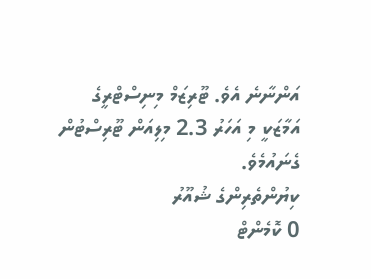އަންނާނެ އެވެ. ޓޫރިޒަމް މިނިސްޓްރީގެ އަމާޒަކީ މި އަހަރު 2.3 މިލިއަން ޓޫރިސްޓުން ގެނައުމެވެ.
ކިޔުންތެރިންގެ ޝުއޫރު
0 ކޮމެންޓް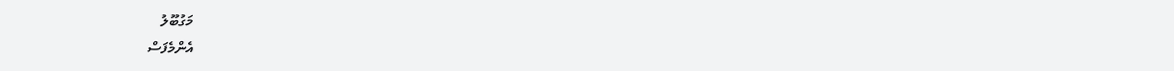މަގުބޫލު
އެންމެފަސް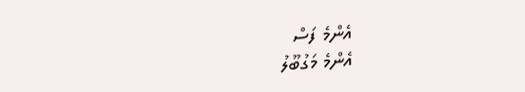އެންމެ ފަސް
އެންމެ މަގުބޫލު